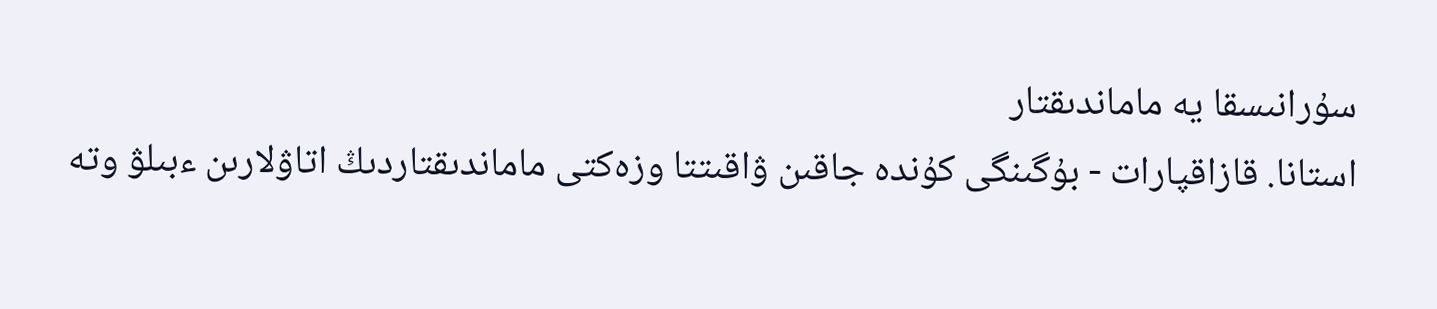سۇرانىسقا يە ماماندىقتار
استانا. قازاقپارات - بۇگىنگى كۇندە جاقىن ۋاقىتتا وزەكتى ماماندىقتاردىڭ اتاۋلارىن ءبىلۋ وتە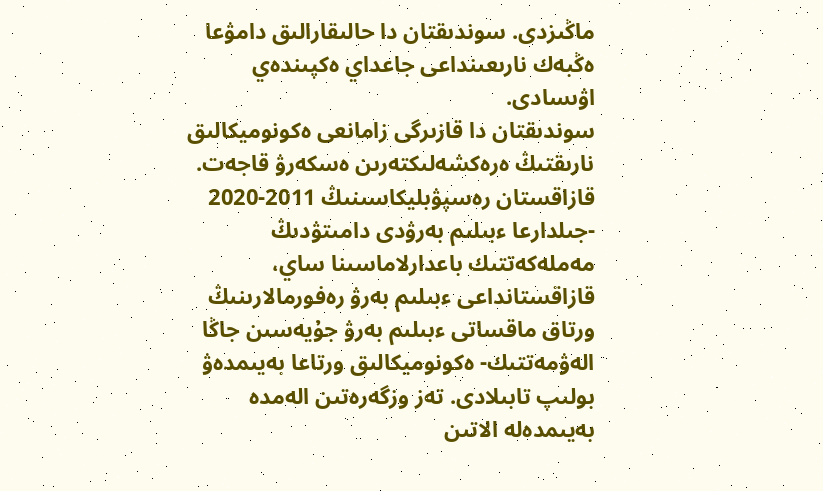ماڭىزدى. سوندىقتان دا حالىقارالىق دامۋعا ەڭبەك نارىعىنداعى جاعداي ەكپىندەي اۋىسادى.
سوندىقتان دا قازىرگى زامانعى ەكونوميكالىق نارىقتىڭ ەرەكشەلىكتەرىن ەسكەرۋ قاجەت. قازاقستان رەسپۋبليكاسىنىڭ 2011-2020 -جىلدارعا ءبىلىم بەرۋدى دامىتۋدىڭ مەملەكەتتىك باعدارلاماسىنا ساي، قازاقستانداعى ءبىلىم بەرۋ رەفورمالارىنىڭ ورتاق ماقساتى ءبىلىم بەرۋ جۇيەسىن جاڭا الەۋمەتتىك- ەكونوميكالىق ورتاعا بەيىمدەۋ بولىپ تابىلادى. تەز وزگەرەتىن الەمدە بەيىمدەلە الاتىن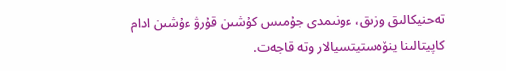تەحنيكالىق وزىق، ءونىمدى جۇمىس كۇشىن قۇرۋ ءۇشىن ادام كاپيتالىنا ينۆەستيتسيالار وتە قاجەت.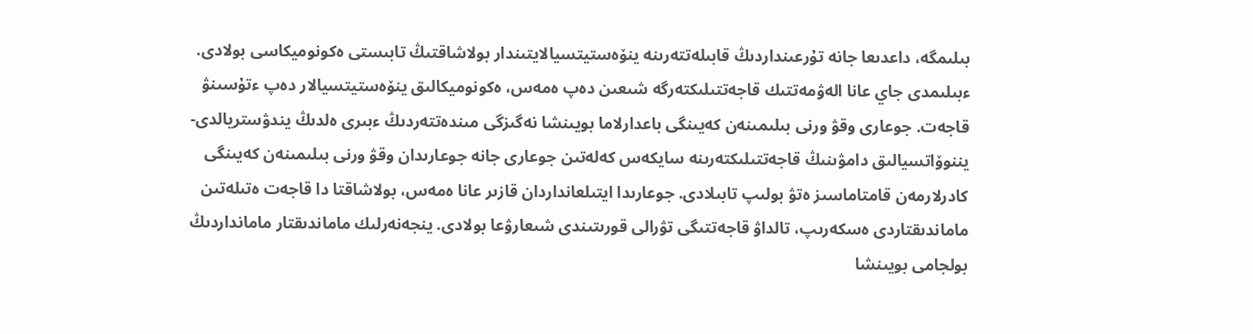بىلىمگە، داعدىعا جانە تۇرعىنداردىڭ قابىلەتتەرىنە ينۆەستيتسيالايتىندار بولاشاقتىڭ تابىستى ەكونوميكاسى بولادى. ءبىلىمدى جاي عانا الەۋمەتتىك قاجەتتىلىكتەرگە شىعىن دەپ ەمەس، ەكونوميكالىق ينۆەستيتسيالار دەپ ءتۇسىنۋ قاجەت. جوعارى وقۋ ورنى بىلىمىنەن كەيىنگى باعدارلاما بويىنشا نەگىزگى مىندەتتەردىڭ ءبىرى ەلدىڭ يندۋستريالدى- يننوۆاتسيالىق دامۋىنىڭ قاجەتتىلىكتەرىنە سايكەس كەلەتىن جوعارى جانە جوعارىدان وقۋ ورنى بىلىمىنەن كەيىنگى كادرلارمەن قامتاماسىز ەتۋ بولىپ تابىلادى. جوعارىدا ايتىلعانداردان قازىر عانا ەمەس، بولاشاقتا دا قاجەت ەتىلەتىن ماماندىقتاردى ەسكەرىپ، تالداۋ قاجەتتىگى تۋرالى قورىتىندى شىعارۋعا بولادى. ينجەنەرلىك ماماندىقتار مامانداردىڭ بولجامى بويىنشا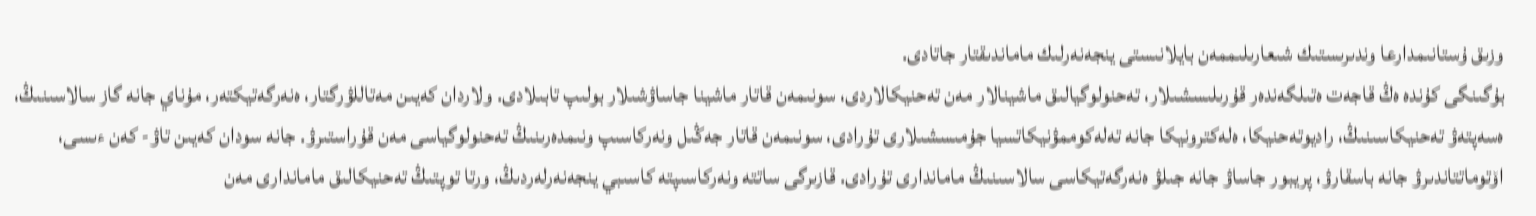وزىق ۇستانىمدارعا وندىرىستىك شىعارىلىممەن بايلانىستى ينجەنەرلىك ماماندىقتار جاتادى.
بۇگىنگى كۇندە ەڭ قاجەت ەتىلگەندەر قۇرىلىسشىلار، تەحنولوگيالىق ماشينالار مەن تەحنيكالاردى، سونىمەن قاتار ماشينا جاساۋشىلار بولىپ تابىلادى. ولاردان كەيىن مەتاللۋرگتار، ەنەرگەتيكتەر، مۇناي جانە گاز سالاسىنىڭ، ەسەپتەۋ تەحنيكاسىنىڭ، راديوتەحنيكا، ەلەكترونيكا جانە تەلەكوممۋنيكاتسيا جۇمىسشىلارى تۇرادى، سونىمەن قاتار جەڭىل ونەركاسىپ ونىمدەرىنىڭ تەحنولوگياسى مەن قۇراستىرۋ. جانە سودان كەيىن تاۋ- كەن ءىسى، اۆتوماتتاندىرۋ جانە باسقارۋ، پريبور جاساۋ جانە جىلۋ ەنەرگەتيكاسى سالاسىنىڭ ماماندارى تۇرادى. قازىرگى ساتتە ونەركاسىپتە كاسىبي ينجەنەرلەردىڭ، ورتا توپتىڭ تەحنيكالىق ماماندارى مەن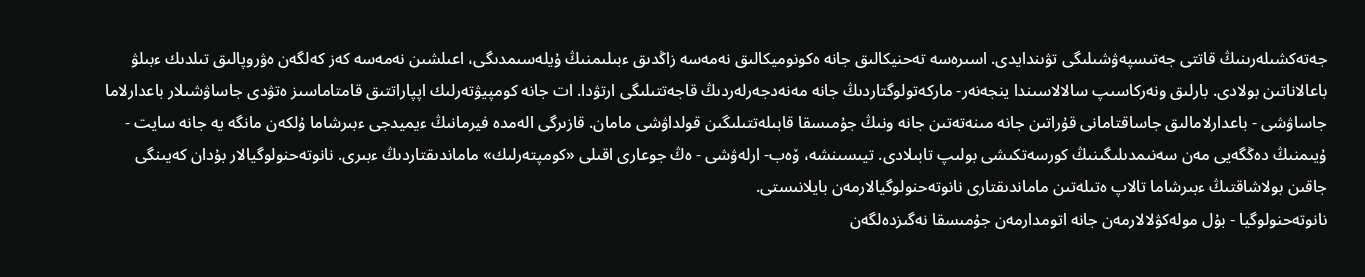جەتەكشىلەرىنىڭ قاتتى جەتىسپەۋشىلىگى تۋىندايدى. اسىرەسە تەحنيكالىق جانە ەكونوميكالىق نەمەسە زاڭدىق ءبىلىمنىڭ ۇيلەسىمدىگى، اعىلشىن نەمەسە كەز كەلگەن ەۋروپالىق تىلدىك ءبىلۋ باعالاناتىن بولادى. بارلىق ونەركاسىپ سالالاسىندا ينجەنەر- ماركەتولوگتاردىڭ جانە مەنەدجەرلەردىڭ قاجەتتىلىگى ارتۋدا. ات جانە كومپيۋتەرلىك اپپاراتتىق قامتاماسىز ەتۋدى جاساۋشىلار باعدارلاما جاساۋشى - باعدارلامالىق جاساقتامانى قۇراتىن جانە مىنەتەتىن جانە ونىڭ جۇمىسقا قابىلەتتىلىگىن قولداۋشى مامان. قازىرگى الەمدە فيرمانىڭ ءيميدجى ءبىرشاما ۇلكەن مانگە يە جانە سايت - ۇيىمنىڭ دەڭگەيى مەن سەنىمدىلىگىنىڭ كورسەتكىشى بولىپ تابىلادى. تيىسىنشە، ۆەب- ارلەۋشى - ەڭ جوعارى اقىلى «كومپتەرلىك» ماماندىقتاردىڭ ءبىرى. نانوتەحنولوگيالار بۇدان كەيىنگى جاقىن بولاشاقتىڭ ءبىرشاما تالاپ ەتىلەتىن ماماندىقتارى نانوتەحنولوگيالارمەن بايلانىستى.
نانوتەحنولوگيا - بۇل مولەكۋلالارمەن جانە اتومدارمەن جۇمىسقا نەگىزدەلگەن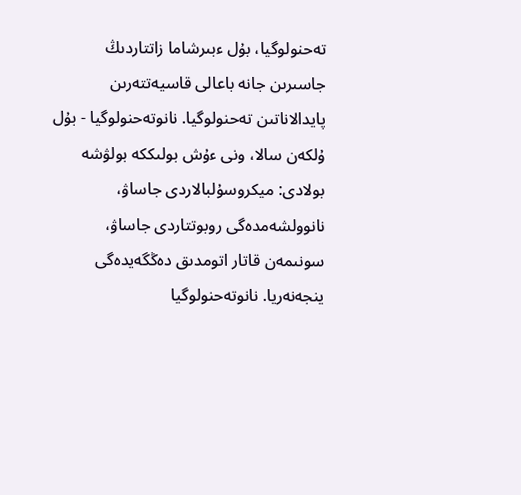تەحنولوگيا، بۇل ءبىرشاما زاتتاردىڭ جاسىرىن جانە باعالى قاسيەتتەرىن پايدالاناتىن تەحنولوگيا. نانوتەحنولوگيا - بۇل ۇلكەن سالا، ونى ءۇش بولىككە بولۋشە بولادى: ميكروسۇلبالاردى جاساۋ، نانوولشەمدەگى روبوتتاردى جاساۋ، سونىمەن قاتار اتومدىق دەڭگەيدەگى ينجەنەريا. نانوتەحنولوگيا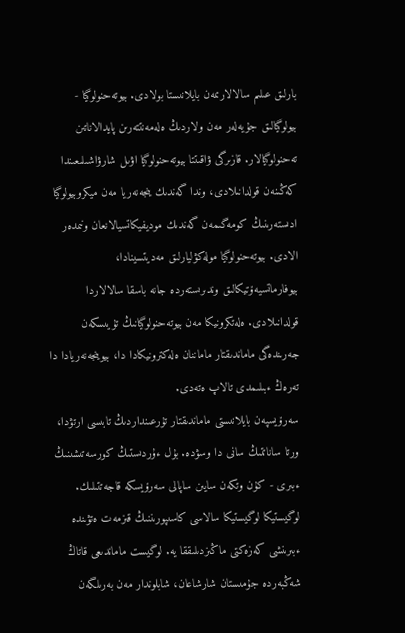بارلىق عىلىم سالالارىمەن بايلانىستا بولادى. بيوتەحنولوگيا - بيولوگيالىق جۇيەلەر مەن ولاردىڭ ەلەمەنتتەرىن پايدالاناتىن تەحنولوگيالار. قازىرگى ۋاقىتتا بيوتەحنولوگيا اۋىل شارۋاشىلىعىندا كەڭىنەن قولدانىلادى، وندا گەندىك ينجەنەريا مەن ميكروبيولوگيا ادىستەرىنىڭ كومەگىمەن گەندىك موديفيكاتسيالانعان ونىمدەر الادى. بيوتەحنولوگيا مولەكۋليارلىق مەديتسينادا، بيوفارماتسيەۆتيكالىق وندىرىستەردە جانە باسقا سالالاردا قولدانىلادى. ەلەتكرونيكا مەن بيوتەحنولوگيانىڭ تۇيىسكەن جەرىندەگى ماماندىقتار ماماننان ەلەكترونيكادا دا، بيوينجەنەريادا دا تەرەڭ ءبىلىمدى تالاپ ەتەدى.
سەرۆيسپەن بايلانىستى ماماندىقتار تۇرعىنداردىڭ تابىسى ارتۋدا، ورتا ساناتتىڭ سانى دا وسۋدە. بۇل ءۇردىستىڭ كورسەتىشىنىڭ ءبىرى - كۇن وتكەن سايىن ساپالى سەرۆيسكە قاجەتتىلىك. لوگيستيكا لوگيستيكا سالاسى كاسىپورىننىڭ قىزمەت ەتۋىندە ءبىرىنشى كەزەكتى ماڭىزدىلىققا يە. لوگيست ماماندىعى قاتاڭ شەڭبەردە جۇمىستان شارشاعان، شابلوندار مەن بەرىلگەن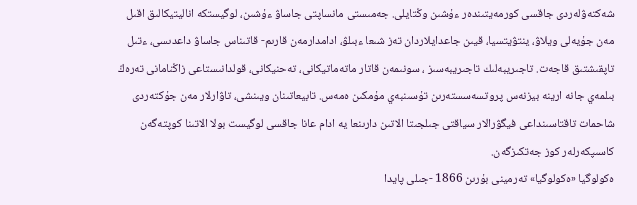شەكتەۋلەردى جاقسى كورمەيتىندەر ءۇشىن وڭتايلى. جەمىستى مانساپتى جاساۋ ءۇشىن، لوگيستكە اناليتيكالىق اقىل مەن جۇيەلى ويلاۋ، ينتۋيتسيا، قيىن جاعدايلاردان تەز شىعا ءبىلۋ، ادامدارمەن قارىم- قاتىناس جاساۋ داعدىسى، ءتىل تاپقىشتىق قاجەت. تاجىريبەلىك تاجىريبەسىز ، سونىمەن قاتار ماتەماتيكانى، تەحنيكانى، قولدانىستاعى زاڭنامانى تەرەڭ بىلمەي جانە ارينە بيزنەس پروتسەسستەرىن تۇسىنبەي مۇمكىن ەمەس. تابيعاتىنان ويىنشى، تاۋارلار مەن جۇكتەردى شاحمات تاقتاسىنداعى فيگۋرالار سياقتى جىلجىتا الاتىن دارىنعا يە ادام عانا جاقسى لوگيست بولا الاتىنا كوپتەگەن كاسىپكەرلەر كوز جەتكىزگەن.
ەكولوگيا «ەكولوگيا» تەرمينى بۇرىن 1866 -جىلى پايدا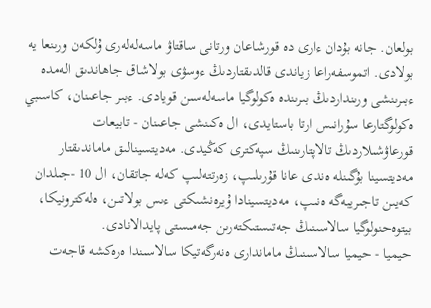بولعان. جانە بۇدان ءارى دە قورشاعان ورتانى ساقتاۋ ماسەلەلەرى ۇلكەن ورىنعا يە بولادى. اتموسفەراعا زياندى قالدىقتاردىڭ ءوسۋى بولاشاق جاھاندىق الەمدە ءبىرىنشى ورىنداردىڭ بىرىندە ەكولوگيا ماسەلەسىن قويادى. ءبىر جاعىنان، كاسىبي ەكولوگتارعا سۇرانىس ارتا باستايدى، ال ەكىنشى جاعىنان - تابيعات قورعاۋشىلاردىڭ تالاپتارىنىڭ سپەكترى كەڭيدى. مەديتسينالىق ماماندىقتار مەديتسينا بۇگىنلە ەندى عانا قۇرىلىپ، زەرتتەلىپ كەلە جاتقان، ال 10 -جىلدان كەيىن تاجىريبەگە ەنىپ، مەديتسينادا ۇيرەنشىكتى ءىس بولاتىن، ەلەكترونيكا، بيتوەحنولوگيا سالاسىنىڭ جەتىستىكتەرىن جەمىستى پايدالانادى.
حيميا - حيميا سالاسىنىڭ ماماندارى ەنەرگەتيكا سالاسىندا ەرەكشە قاجەت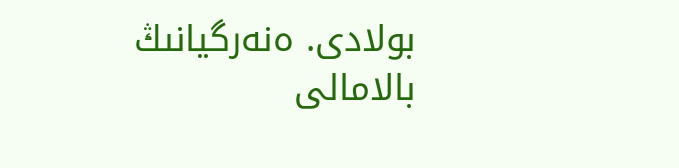بولادى. ەنەرگيانىڭ بالامالى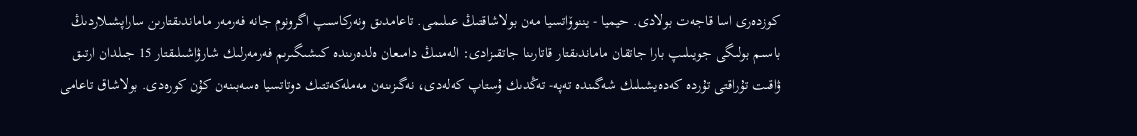كوزدەرى اسا قاجەت بولادى. حيميا - يننوۆاتسيا مەن بولاشاقتىڭ عىلىمى. تاعامدىق ونەركاسىپ اگرونوم جانە فەرمەر ماماندىقتارىن ساراپشىلاردىڭ باسىم بولىگى جويىلىپ بارا جاتقان ماماندىقتار قاتارىنا جاتقىزادى: الەمنىڭ دامىعان ەلدەرىندە كىشىگىرىم فەرمەرلىك شارۋاشىلىقتار 15 جىلدان ارتىق ۋاقىت تۇراقتى تۇردە كەدەيشىلىك شەگىندە تەپە- تەڭدىك ۇستاپ كەلەدى، نەگىزىنەن مەملەكەتتىك دوتاتسيا ەسەبىنەن كۇن كورەدى. بولاشاق تاعامى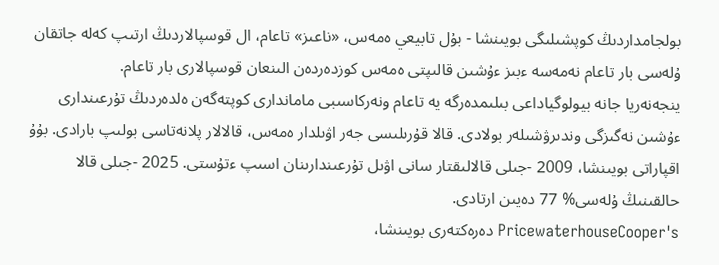بولجامداردىڭ كوپشىلىگى بويىنشا - بۇل تابيعي ەمەس، «ناعىز» تاعام، ال قوسپالاردىڭ ارتىپ كەلە جاتقان ۇلەسى بار تاعام نەمەسە ءبىز ءۇشىن قالىپتى ەمەس كوزدەردەن الىنعان قوسپالارى بار تاعام.
ينجەنەريا جانە بيولوگياداعى بىلىمدەرگە يە تاعام ونەركاسىبى ماماندارى كوپتەگەن ەلدەردىڭ تۇرعىندارى ءۇشىن نەگىزگى وندىرۋشىلەر بولادى. قالا قۇرىلىسى جەر اۋىلدار ەمەس، قالالار پلانەتاسى بولىپ بارادى. بۇۇ اقپاراتى بويىنشا، 2009 -جىلى قالالىقتار سانى اۋىل تۇرعىندارىنان اسىپ ءتۇستى. 2025 -جىلى قالا حالقىنىڭ ۇلەسى% 77 دەيىن ارتادى.
PricewaterhouseCooper's دەرەكتەرى بويىنشا،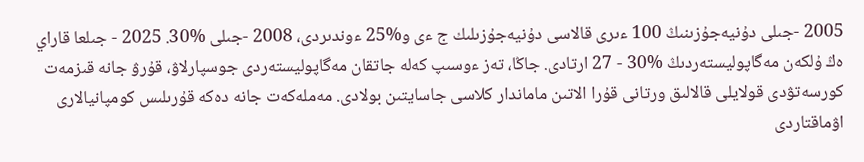2005 -جىلى دۇنيەجۇزىنىڭ 100 ءىرى قالاسى دۇنيەجۇزىلىك ج ءى و%25 ءوندىردى، 2008 -جىلى %30. 2025 - جىلعا قاراي ەڭ ۇلكەن مەگاپوليستەردىڭ %30 - 27 ارتادى. جاڭا، تەز ءوسىپ كەلە جاتقان مەگاپوليستەردى جوسپارلاۋ، قۇرۋ جانە قىزمەت كورسەتۋدى قولايلى قالالىق ورتانى قۇرا الاتىن ماماندار كلاسى جاسايتىن بولادى. مەملەكەت جانە دەكە قۇرىلىس كومپانيالارى اۋماقتاردى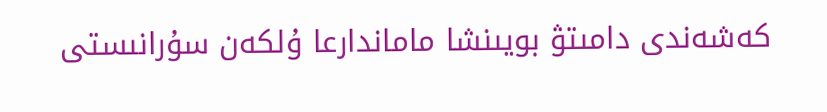كەشەندى دامىتۋ بويىنشا ماماندارعا ۇلكەن سۇرانىستى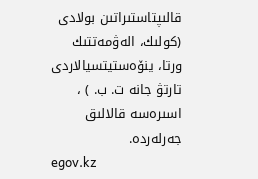قالىپتاستىراتىن بولادى (كولىك، الەۋمەتتىك ورتا، ينۆەستيتسيالاردى تارتۋ جانە ت. ب. ) ، اسىرەسە قالالىق جەرلەردە.
egov.kz